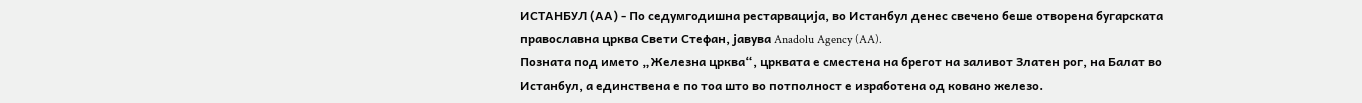ИСТАНБУЛ (АА) - По седумгодишна рестарвација, во Истанбул денес свечено беше отворена бугарската православна црква Свети Стефан, јавува Anadolu Agency (AA).
Позната под името „Железна црква“, црквата е сместена на брегот на заливот Златен рог, на Балат во Истанбул, а единствена е по тоа што во потполност е изработена од ковано железо.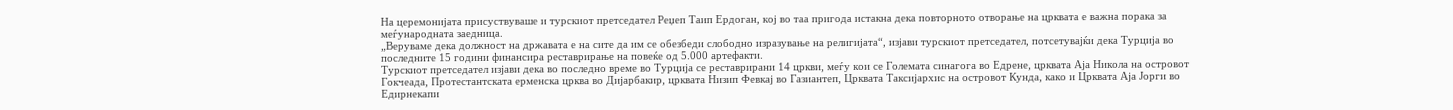На церемонијата присуствуваше и турскиот претседател Реџеп Таип Ердоган, кој во таа пригода истакна дека повторното отворање на црквата е важна порака за меѓународната заедница.
„Веруваме дека должност на државата е на сите да им се обезбеди слободно изразување на религијата“, изјави турскиот претседател, потсетувајќи дека Турција во последните 15 години финансира реставрирање на повеќе од 5.000 артефакти.
Турскиот претседател изјави дека во последно време во Турција се реставрирани 14 цркви, меѓу кои се Големата синагога во Едрeне, црквата Аја Никола на островот Гокчеада, Протестантската ерменска црква во Дијарбакир, црквата Низип Февкај во Газиантеп, Црквата Таксијархис на островот Кунда, како и Црквата Аја Јорги во Едирнекапи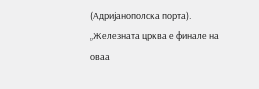(Адријанополска порта).
„Железната црква е финале на оваа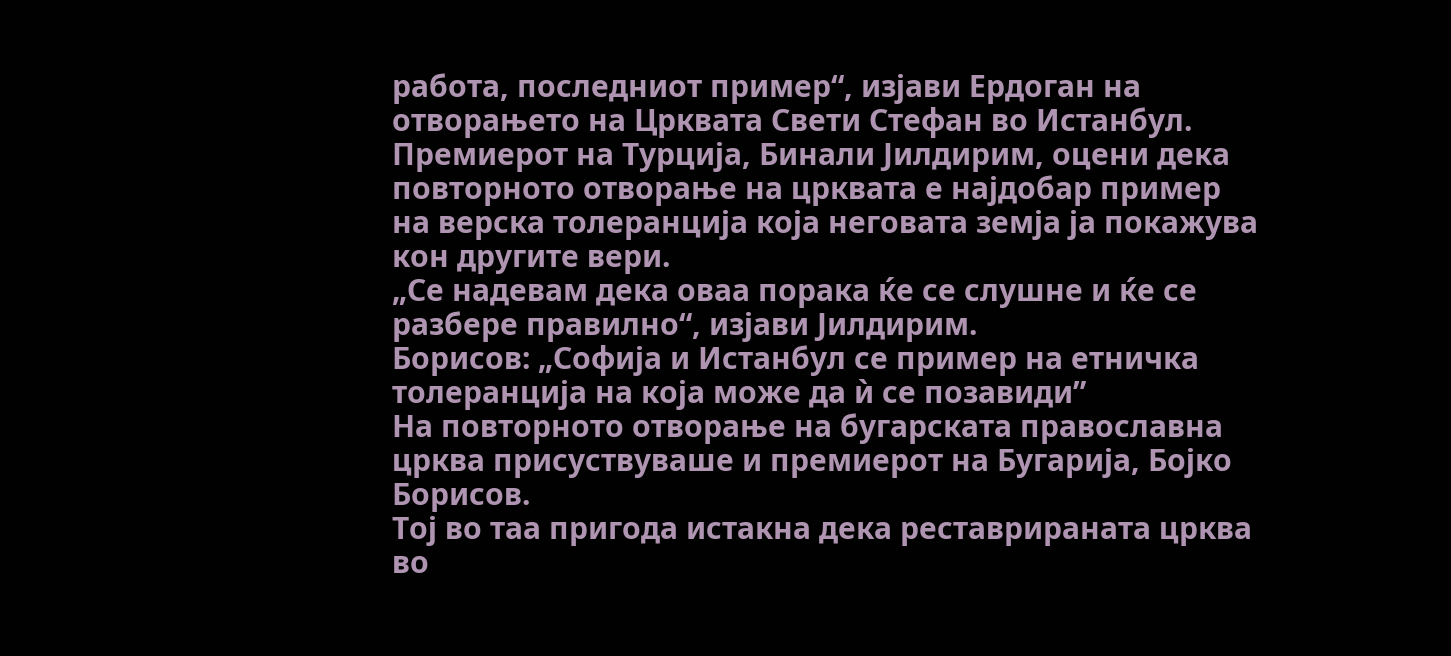работа, последниот пример“, изјави Ердоган на отворањето на Црквата Свети Стефан во Истанбул. Премиерот на Турција, Бинали Јилдирим, оцени дека повторното отворање на црквата е најдобар пример на верска толеранција која неговата земја ја покажува кон другите вери.
„Се надевам дека оваа порака ќе се слушне и ќе се разбере правилно“, изјави Јилдирим.
Борисов: „Софија и Истанбул се пример на етничка толеранција на којa може да ѝ се позавиди”
На повторното отворање на бугарската православна црква присуствуваше и премиерот на Бугарија, Бојко Борисов.
Тој во таа пригода истакна дека реставрираната црква во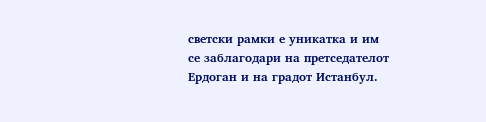светски рамки е уникатка и им се заблагодари на претседателот Ердоган и на градот Истанбул.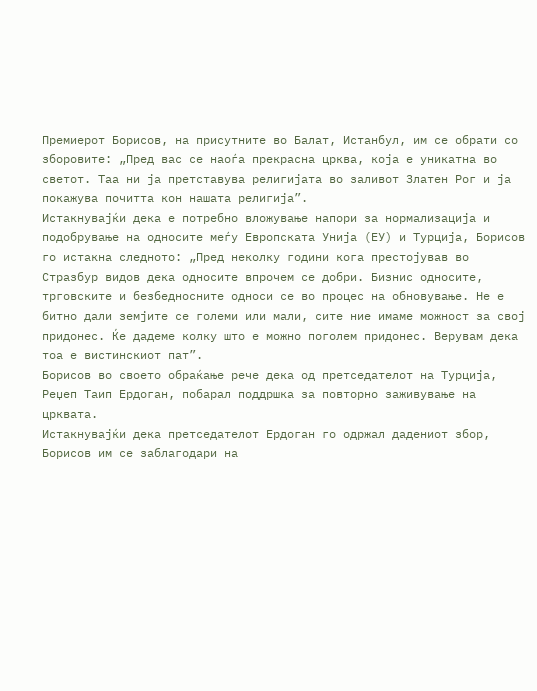Премиерот Борисов, на присутните во Балат, Истанбул, им се обрати со зборовите: „Пред вас се наоѓа прекрасна црква, која е уникатна во светот. Таа ни ја претставува религијата во заливот Златен Рог и ја покажува почитта кон нашата религија”.
Истакнувајќи дека е потребно вложување напори за нормализација и подобрување на односите меѓу Европската Унија (ЕУ) и Турција, Борисов го истакна следното: „Пред неколку години кога престојував во Стразбур видов дека односите впрочем се добри. Бизнис односите, трговските и безбедносните односи се во процес на обновување. Не е битно дали земјите се големи или мали, сите ние имаме можност за свој придонес. Ќе дадеме колку што е можно поголем придонес. Верувам дека тоа е вистинскиот пат”.
Борисов во своето обраќање рече дека од претседателот на Турција, Реџеп Таип Ердоган, побарал поддршка за повторно заживување на црквата.
Истакнувајќи дека претседателот Ердоган го одржал дадениот збор, Борисов им се заблагодари на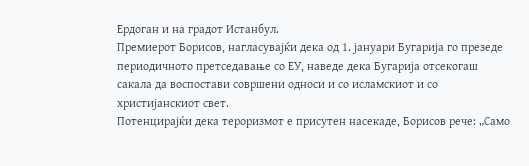Ердоган и на градот Истанбул.
Премиерот Борисов, нагласувајќи дека од 1. јануари Бугарија го презеде периодичното претседавање со ЕУ, наведе дека Бугарија отсекогаш сакала да воспостави совршени односи и со исламскиот и со христијанскиот свет.
Потенцирајќи дека тероризмот е присутен насекаде, Борисов рече: „Само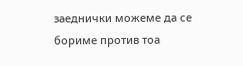заеднички можеме да се бориме против тоа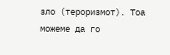зло (тероризмот). Тоа можеме да го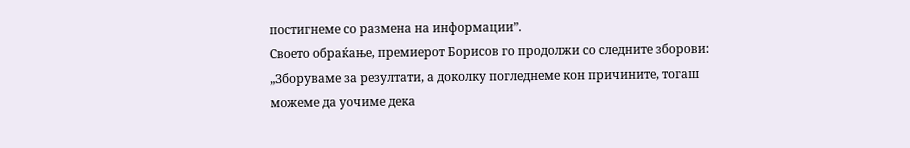постигнеме со размена на информации”.
Своето обраќање, премиерот Борисов го продолжи со следните зборови: „Зборуваме за резултати, а доколку погледнеме кон причините, тогаш можеме да уочиме дека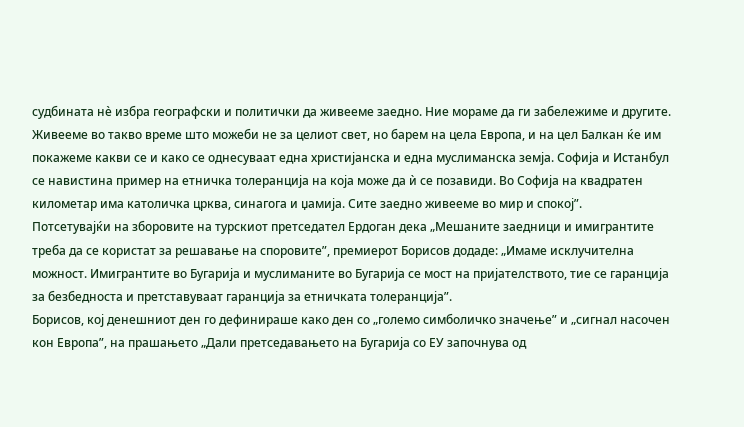судбината нѐ избра географски и политички да живееме заедно. Ние мораме да ги забележиме и другите. Живееме во такво време што можеби не за целиот свет, но барем на цела Европа, и на цел Балкан ќе им покажеме какви се и како се однесуваат една христијанска и една муслиманска земја. Софија и Истанбул се навистина пример на етничка толеранција на која може да ѝ се позавиди. Во Софија на квадратен километар има католичка црква, синагога и џамија. Сите заедно живееме во мир и спокој”.
Потсетувајќи на зборовите на турскиот претседател Ердоган дека „Мешаните заедници и имигрантите треба да се користат за решавање на споровите”, премиерот Борисов додаде: „Имаме исклучителна можност. Имигрантите во Бугарија и муслиманите во Бугарија се мост на пријателството, тие се гаранција за безбедноста и претставуваат гаранција за етничката толеранција”.
Борисов, кој денешниот ден го дефинираше како ден со „големо симболичко значење” и „сигнал насочен кон Европа”, на прашањето „Дали претседавањето на Бугарија со ЕУ започнува од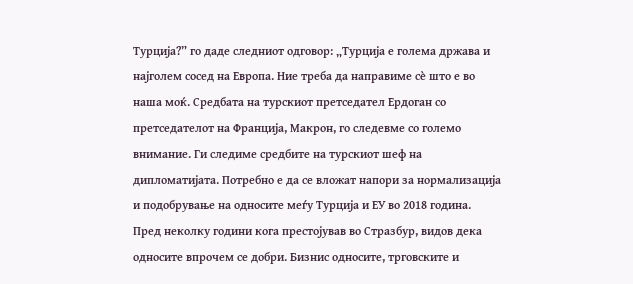Турција?” го даде следниот одговор: „Турција е голема држава и најголем сосед на Европа. Ние треба да направиме сѐ што е во наша моќ. Средбата на турскиот претседател Ердоган со претседателот на Франција, Макрон, го следевме со големо внимание. Ги следиме средбите на турскиот шеф на дипломатијата. Потребно е да се вложат напори за нормализација и подобрување на односите меѓу Турција и ЕУ во 2018 година. Пред неколку години кога престојував во Стразбур, видов дека односите впрочем се добри. Бизнис односите, трговските и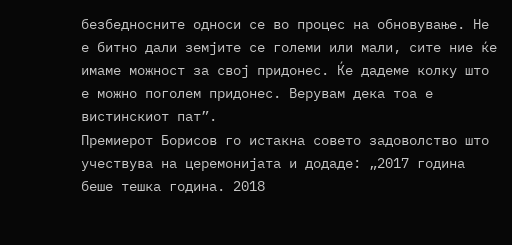безбедносните односи се во процес на обновување. Не е битно дали земјите се големи или мали, сите ние ќе имаме можност за свој придонес. Ќе дадеме колку што е можно поголем придонес. Верувам дека тоа е вистинскиот пат”.
Премиерот Борисов го истакна совето задоволство што учествува на церемонијата и додаде: „2017 година беше тешка година. 2018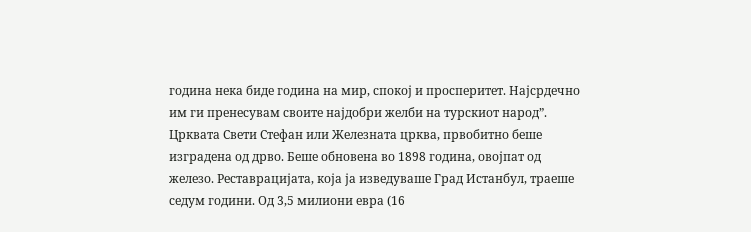година нека биде година на мир, спокој и просперитет. Најсрдечно им ги пренесувам своите најдобри желби на турскиот народ”.
Црквата Свети Стефан или Железната црква, првобитно беше изградена од дрво. Беше обновена во 1898 година, овојпат од железо. Реставрацијата, која ја изведуваше Град Истанбул, траеше седум години. Од 3,5 милиони евра (16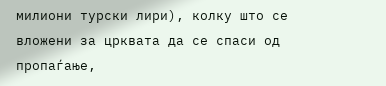милиони турски лири), колку што се вложени за црквата да се спаси од пропаѓање,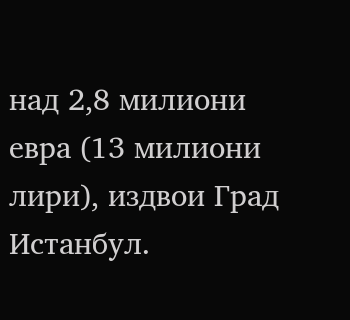над 2,8 милиони евра (13 милиони лири), издвои Град Истанбул.